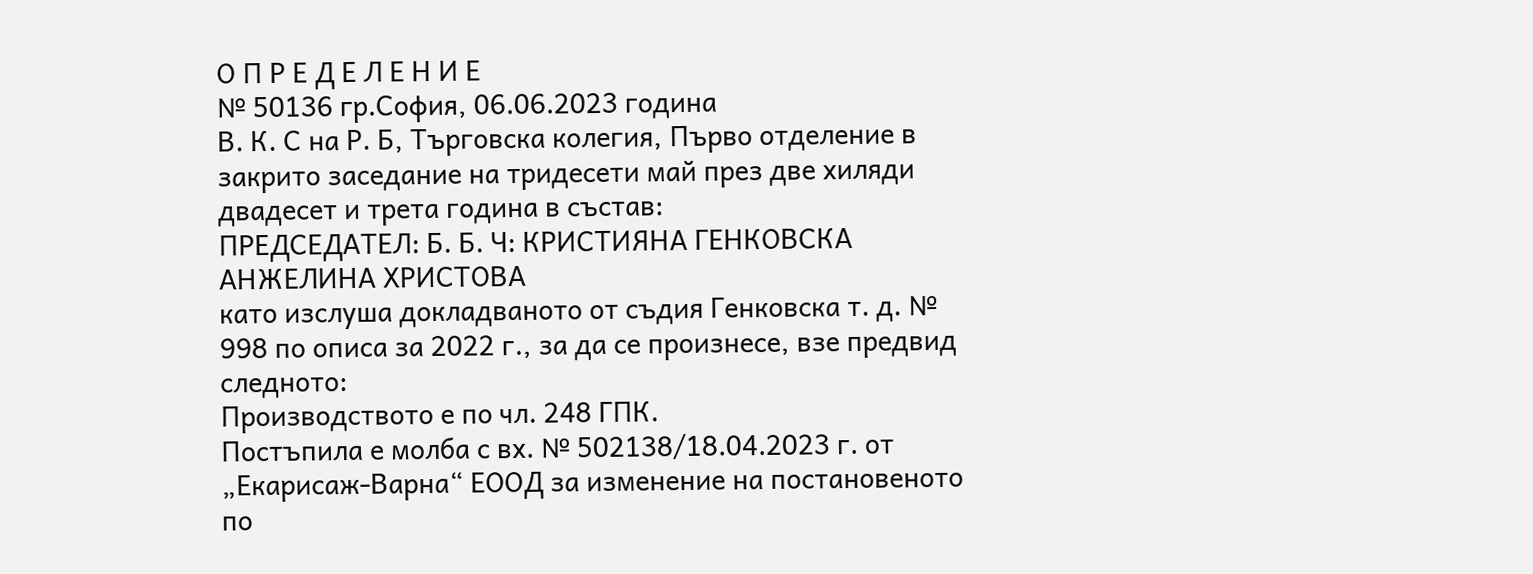О П Р Е Д Е Л Е Н И Е
№ 50136 гр.София, 06.06.2023 година
В. К. С на Р. Б, Търговска колегия, Първо отделение в закрито заседание на тридесети май през две хиляди двадесет и трета година в състав:
ПРЕДСЕДАТЕЛ: Б. Б. Ч: КРИСТИЯНА ГЕНКОВСКА
АНЖЕЛИНА ХРИСТОВА
като изслуша докладваното от съдия Генковска т. д. № 998 по описа за 2022 г., за да се произнесе, взе предвид следното:
Производството е по чл. 248 ГПК.
Постъпила е молба с вх. № 502138/18.04.2023 г. от „Екарисаж-Варна“ ЕООД за изменение на постановеното по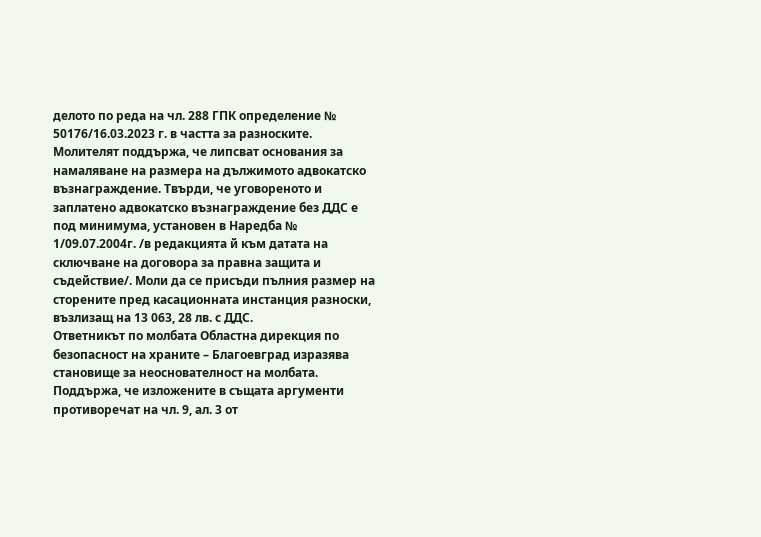делото по реда на чл. 288 ГПК определение № 50176/16.03.2023 г. в частта за разноските.
Молителят поддържа, че липсват основания за намаляване на размера на дължимото адвокатско възнаграждение. Твърди, че уговореното и заплатено адвокатско възнаграждение без ДДС е под минимума, установен в Наредба № 1/09.07.2004г. /в редакцията й към датата на сключване на договора за правна защита и съдействие/. Моли да се присъди пълния размер на сторените пред касационната инстанция разноски, възлизащ на 13 063, 28 лв. с ДДС.
Ответникът по молбата Областна дирекция по безопасност на храните – Благоевград изразява становище за неоснователност на молбата. Поддържа, че изложените в същата аргументи противоречат на чл. 9, ал. 3 от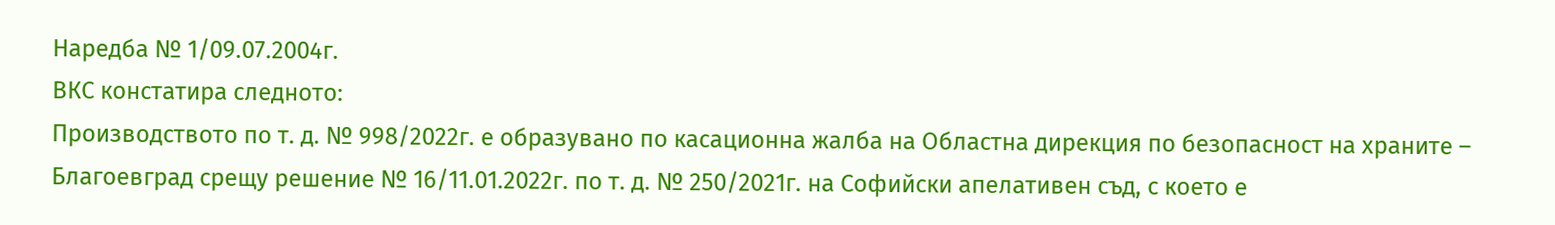Наредба № 1/09.07.2004г.
ВКС констатира следното:
Производството по т. д. № 998/2022г. е образувано по касационна жалба на Областна дирекция по безопасност на храните – Благоевград срещу решение № 16/11.01.2022г. по т. д. № 250/2021г. на Софийски апелативен съд, с което е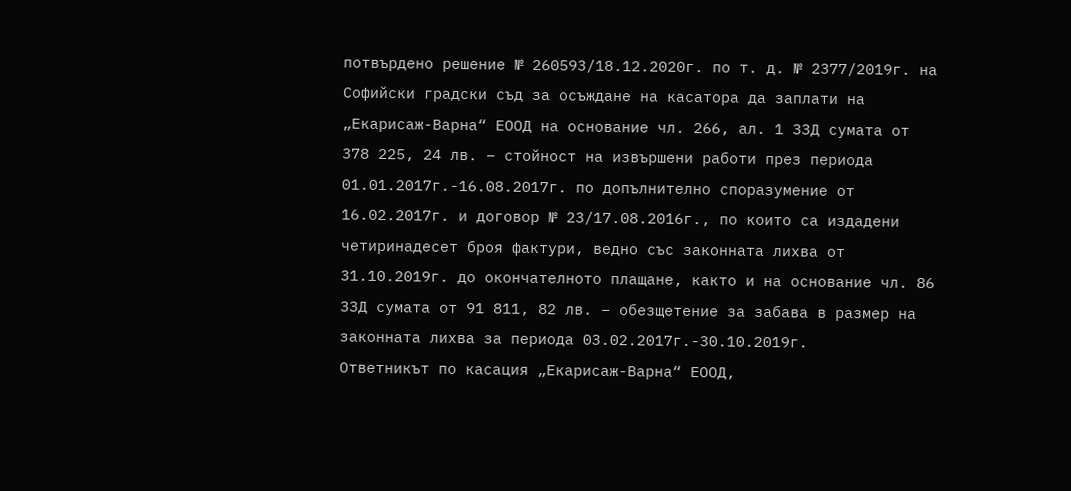потвърдено решение № 260593/18.12.2020г. по т. д. № 2377/2019г. на Софийски градски съд за осъждане на касатора да заплати на „Екарисаж-Варна“ ЕООД на основание чл. 266, ал. 1 ЗЗД сумата от 378 225, 24 лв. – стойност на извършени работи през периода 01.01.2017г.-16.08.2017г. по допълнително споразумение от 16.02.2017г. и договор № 23/17.08.2016г., по които са издадени четиринадесет броя фактури, ведно със законната лихва от 31.10.2019г. до окончателното плащане, както и на основание чл. 86 ЗЗД сумата от 91 811, 82 лв. – обезщетение за забава в размер на законната лихва за периода 03.02.2017г.-30.10.2019г.
Ответникът по касация „Екарисаж-Варна“ ЕООД,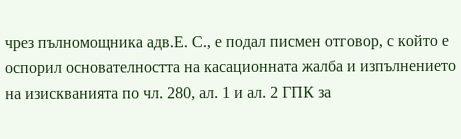чрез пълномощника адв.Е. С., е подал писмен отговор, с който е оспорил основателността на касационната жалба и изпълнението на изискванията по чл. 280, ал. 1 и ал. 2 ГПК за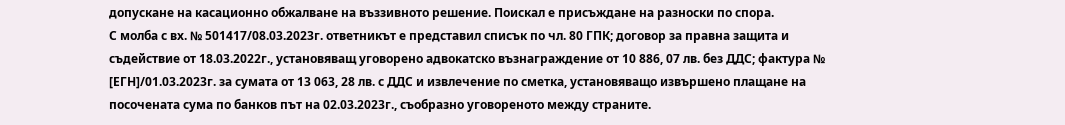допускане на касационно обжалване на въззивното решение. Поискал е присъждане на разноски по спора.
С молба с вх. № 501417/08.03.2023г. ответникът е представил списък по чл. 80 ГПК; договор за правна защита и съдействие от 18.03.2022г., установяващ уговорено адвокатско възнаграждение от 10 886, 07 лв. без ДДС; фактура № [ЕГН]/01.03.2023г. за сумата от 13 063, 28 лв. с ДДС и извлечение по сметка, установяващо извършено плащане на посочената сума по банков път на 02.03.2023г., съобразно уговореното между страните.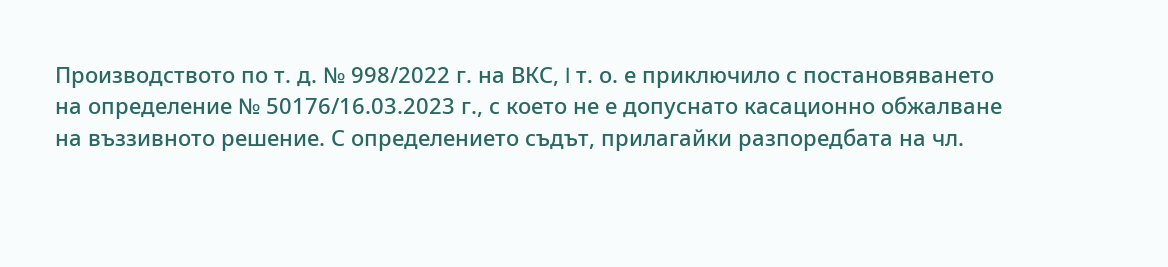Производството по т. д. № 998/2022 г. на ВКС, I т. о. е приключило с постановяването на определение № 50176/16.03.2023 г., с което не е допуснато касационно обжалване на въззивното решение. С определението съдът, прилагайки разпоредбата на чл.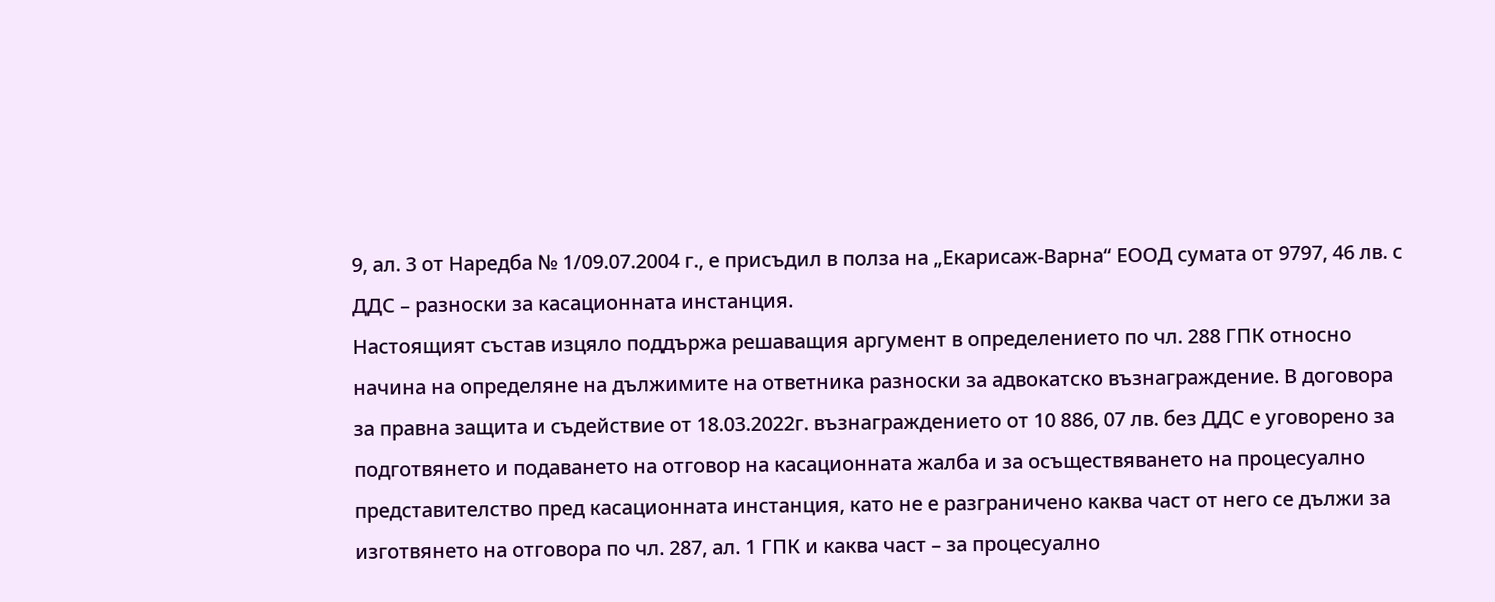9, ал. 3 от Наредба № 1/09.07.2004 г., е присъдил в полза на „Екарисаж-Варна“ ЕООД сумата от 9797, 46 лв. с ДДС – разноски за касационната инстанция.
Настоящият състав изцяло поддържа решаващия аргумент в определението по чл. 288 ГПК относно начина на определяне на дължимите на ответника разноски за адвокатско възнаграждение. В договора за правна защита и съдействие от 18.03.2022г. възнаграждението от 10 886, 07 лв. без ДДС е уговорено за подготвянето и подаването на отговор на касационната жалба и за осъществяването на процесуално представителство пред касационната инстанция, като не е разграничено каква част от него се дължи за изготвянето на отговора по чл. 287, ал. 1 ГПК и каква част – за процесуално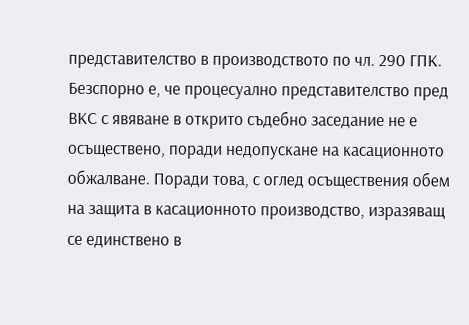представителство в производството по чл. 290 ГПК. Безспорно е, че процесуално представителство пред ВКС с явяване в открито съдебно заседание не е осъществено, поради недопускане на касационното обжалване. Поради това, с оглед осъществения обем на защита в касационното производство, изразяващ се единствено в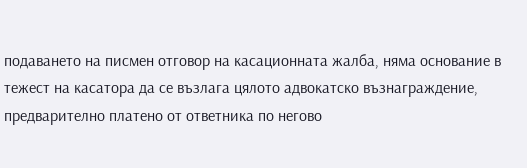подаването на писмен отговор на касационната жалба, няма основание в тежест на касатора да се възлага цялото адвокатско възнаграждение, предварително платено от ответника по негово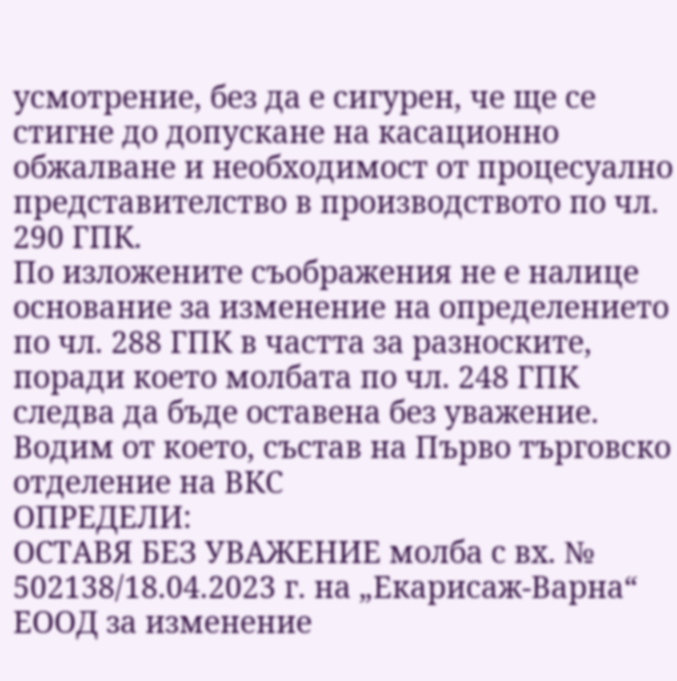усмотрение, без да е сигурен, че ще се стигне до допускане на касационно обжалване и необходимост от процесуално представителство в производството по чл. 290 ГПК.
По изложените съображения не е налице основание за изменение на определението по чл. 288 ГПК в частта за разноските, поради което молбата по чл. 248 ГПК следва да бъде оставена без уважение.
Водим от което, състав на Първо търговско отделение на ВКС
ОПРЕДЕЛИ:
ОСТАВЯ БЕЗ УВАЖЕНИЕ молба с вх. № 502138/18.04.2023 г. на „Екарисаж-Варна“ ЕООД за изменение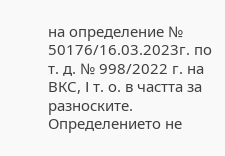на определение № 50176/16.03.2023г. по т. д. № 998/2022 г. на ВКС, I т. о. в частта за разноските.
Определението не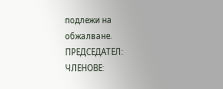подлежи на обжалване.
ПРЕДСЕДАТЕЛ:
ЧЛЕНОВЕ: